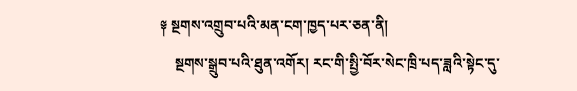༈ སྔགས་འགྲུབ་པའི་མན་ངག་ཁྱད་པར་ཅན་ནི།
    སྔགས་སྒྲུབ་པའི་ཐུན་འགོར། རང་གི་སྤྱི་བོར་སེང་ཁྲི་པད་ཟླའི་སྟེང་དུ་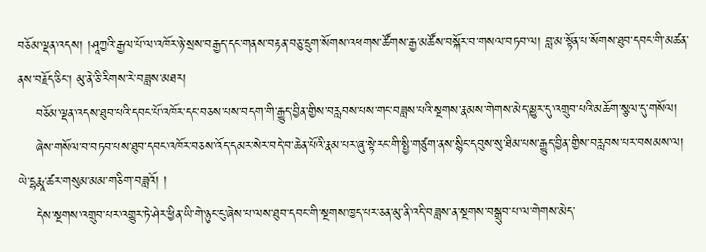བཅོམ་ལྡན་འདས། །ཤཱཀྱའི་རྒྱལ་པོ་ལ་འཁོར་ཉེ་སྲས་བརྒྱད་དང་གནས་བརྟན་བཅུ་དྲུག་སོགས་འཕགས་ཚོགས་རྒྱ་མཚོས་བསྐོར་བ་གསལ་བཏབ་ལ། བླ་མ་སྟོན་པ་སོགས་ཐུབ་དབང་གི་མཚན་ནས་བརྗོད་ཅིང་། མུ་ནེ་ཅི་རིགས་རེ་བཟླས་མཐར།
    བཅོམ་ལྡན་འདས་ཐུབ་པའི་དབང་པོ་འཁོར་དང་བཅས་པས་བདག་གི་རྒྱུད་བྱིན་གྱིས་བརླབས་པས་གང་བཟླས་པའི་སྔགས་རྣམས་གེགས་མེད་མྱུར་དུ་འགྲུབ་པའི་མཆོག་སྩལ་དུ་གསོལ།
    ཞེས་གསོལ་བ་བཏབ་པས་ཐུབ་དབང་འཁོར་བཅས་འོད་དམར་སེར་བདེ་བ་ཆེན་པོའི་རྣམ་པར་ཞུ་སྟེ་རང་གི་སྤྱི་གཙུག་ནས་སྙིང་དབུས་སུ་ཐིམ་པས་རྒྱུད་བྱིན་གྱིས་བརླབས་པར་བསམས་ལ། ཡེ་དྷརྨཱ་ཚར་གསུམ་མམ་གཅིག་བཟླའོ། །
    དེས་སྔགས་འགྲུབ་པར་འགྱུར་ཏེ་ཤེར་ཕྱིན་ཡི་གེ་ཉུང་ངུ་ཞེས་པ་ལས་ཐུབ་དབང་གི་སྔགས་ཁྱད་པར་ཅན་མུ་ནི་འདི་བཟླས་ན་སྔགས་བསྒྲུབ་པ་ལ་གེགས་མེད་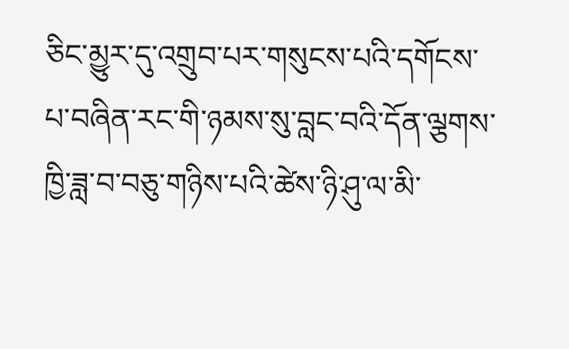ཅིང་མྱུར་དུ་འགྲུབ་པར་གསུངས་པའི་དགོངས་པ་བཞིན་རང་གི་ཉམས་སུ་བླང་བའི་དོན་ལྕགས་ཁྱི་ཟླ་བ་བཅུ་གཉིས་པའི་ཚེས་ཉི་ཤུ་ལ་མི་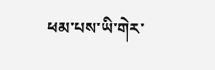ཕམ་པས་ཡི་གེར་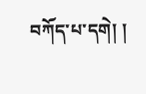བཀོད་པ་དགེ། །